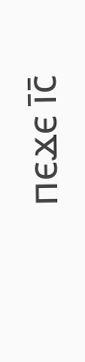ⲡⲉϫⲉ ⲓ̄ⲥ̄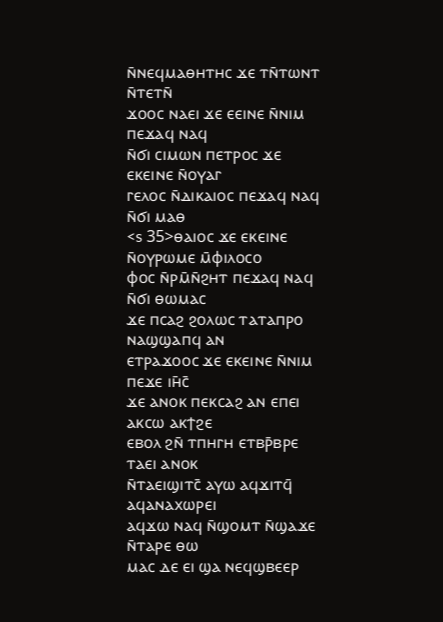ⲛ̄ⲛⲉϥⲙⲁⲑⲏⲧⲏⲥ ϫⲉ ⲧⲛ̄ⲧⲱⲛⲧ ⲛ̄ⲧⲉⲧⲛ̄
ϫⲟⲟⲥ ⲛⲁⲉⲓ ϫⲉ ⲉⲉⲓⲛⲉ ⲛ̄ⲛⲓⲙ ⲡⲉϫⲁϥ ⲛⲁϥ
ⲛ̄ϭⲓ ⲥⲓⲙⲱⲛ ⲡⲉⲧⲣⲟⲥ ϫⲉ ⲉⲕⲉⲓⲛⲉ ⲛ̄ⲟⲩⲁⲅ
ⲅⲉⲗⲟⲥ ⲛ̄ⲇⲓⲕⲁⲓⲟⲥ ⲡⲉϫⲁϥ ⲛⲁϥ ⲛ̄ϭⲓ ⲙⲁⲑ
<s 35>ⲑⲁⲓⲟⲥ ϫⲉ ⲉⲕⲉⲓⲛⲉ ⲛ̄ⲟⲩⲣⲱⲙⲉ ⲙ̄ⲫⲓⲗⲟⲥⲟ
ⲫⲟⲥ ⲛ̄ⲣⲙ̄ⲛ̄ϩⲏⲧ ⲡⲉϫⲁϥ ⲛⲁϥ ⲛ̄ϭⲓ ⲑⲱⲙⲁⲥ
ϫⲉ ⲡⲥⲁϩ ϩⲟⲗⲱⲥ ⲧⲁⲧⲁⲡⲣⲟ ⲛⲁϣϣⲁⲡϥ ⲁⲛ
ⲉⲧⲣⲁϫⲟⲟⲥ ϫⲉ ⲉⲕⲉⲓⲛⲉ ⲛ̄ⲛⲓⲙ ⲡⲉϫⲉ ⲓⲏ̄ⲥ̄
ϫⲉ ⲁⲛⲟⲕ ⲡⲉⲕⲥⲁϩ ⲁⲛ ⲉⲡⲉⲓ ⲁⲕⲥⲱ ⲁⲕϯϩⲉ
ⲉⲃⲟⲗ ϩⲛ̄ ⲧⲡⲏⲅⲏ ⲉⲧⲃⲣ̄ⲃⲣⲉ ⲧⲁⲉⲓ ⲁⲛⲟⲕ
ⲛ̄ⲧⲁⲉⲓϣⲓⲧⲥ̄ ⲁⲩⲱ ⲁϥϫⲓⲧϥ̄ ⲁϥⲁⲛⲁⲭⲱⲣⲉⲓ
ⲁϥϫⲱ ⲛⲁϥ ⲛ̄ϣⲟⲙⲧ ⲛ̄ϣⲁϫⲉ ⲛ̄ⲧⲁⲣⲉ ⲑⲱ
ⲙⲁⲥ ⲇⲉ ⲉⲓ ϣⲁ ⲛⲉϥϣⲃⲉⲉⲣ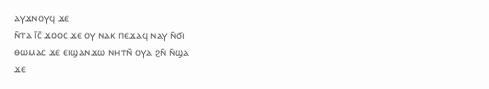ⲁⲩϫⲛⲟⲩϥ ϫⲉ
ⲛ̄ⲧⲁ ⲓ̄ⲥ̄ ϫⲟⲟⲥ ϫⲉ ⲟⲩ ⲛⲁⲕ ⲡⲉϫⲁϥ ⲛⲁⲩ ⲛ̄ϭⲓ
ⲑⲱⲙⲁⲥ ϫⲉ ⲉⲓϣⲁⲛϫⲱ ⲛⲏⲧⲛ̄ ⲟⲩⲁ ϩⲛ̄ ⲛ̄ϣⲁ
ϫⲉ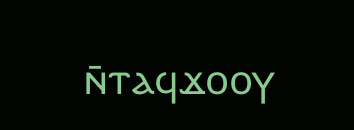ⲛ̄ⲧⲁϥϫⲟⲟⲩ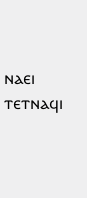ⲛⲁⲉⲓ ⲧⲉⲧⲛⲁϥⲓ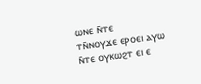ⲱⲛⲉ ⲛ̄ⲧⲉ
ⲧⲛ̄ⲛⲟⲩϫⲉ ⲉⲣⲟⲉⲓ ⲁⲩⲱ ⲛ̄ⲧⲉ ⲟⲩⲕⲱϩⲧ ⲉⲓ ⲉ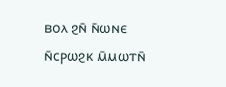ⲃⲟⲗ ϩⲛ̄ ⲛ̄ⲱⲛⲉ ⲛ̄ⲥⲣⲱϩⲕ ⲙ̄ⲙⲱⲧⲛ̄